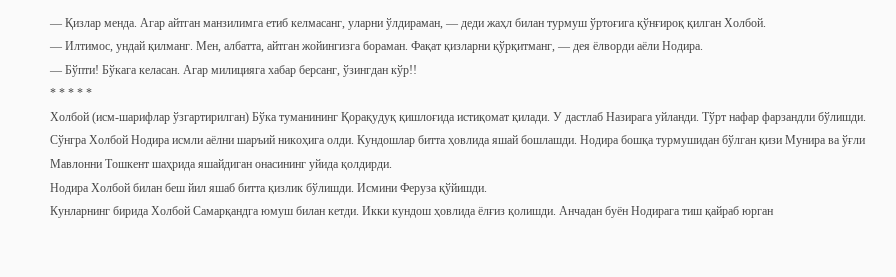— Қизлар менда. Агар айтган манзилимга етиб келмасанг, уларни ўлдираман, — деди жаҳл билан турмуш ўртоғига қўнғироқ қилган Холбой.
— Илтимос, ундай қилманг. Мен, албатта, айтган жойингизга бораман. Фақат қизларни қўрқитманг, — дея ёлворди аёли Нодира.
— Бўпти! Бўкага келасан. Агар милицияга хабар берсанг, ўзингдан кўр!!
* * * * *
Холбой (исм-шарифлар ўзгартирилган) Бўка туманининг Қорақудуқ қишлоғида истиқомат қилади. У дастлаб Назирага уйланди. Тўрт нафар фарзандли бўлишди. Сўнгра Холбой Нодира исмли аёлни шаръий никоҳига олди. Кундошлар битта ҳовлида яшай бошлашди. Нодира бошқа турмушидан бўлган қизи Мунира ва ўғли Мавлонни Тошкент шаҳрида яшайдиган онасининг уйида қолдирди.
Нодира Холбой билан беш йил яшаб битта қизлик бўлишди. Исмини Феруза қўйишди.
Кунларнинг бирида Холбой Самарқандга юмуш билан кетди. Икки кундош ҳовлида ёлғиз қолишди. Анчадан буён Нодирага тиш қайраб юрган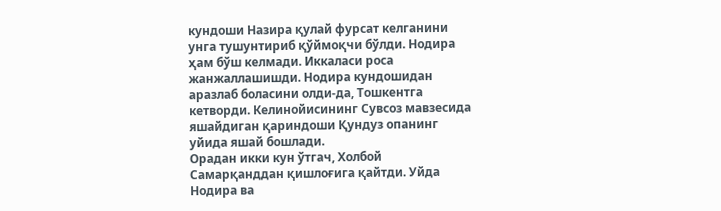кундоши Назира қулай фурсат келганини унга тушунтириб қўймоқчи бўлди. Нодира ҳам бўш келмади. Иккаласи роса жанжаллашишди. Нодира кундошидан аразлаб боласини олди-да, Тошкентга кетворди. Келинойисининг Сувсоз мавзесида яшайдиган қариндоши Қундуз опанинг уйида яшай бошлади.
Орадан икки кун ўтгач, Холбой Самарқанддан қишлоғига қайтди. Уйда Нодира ва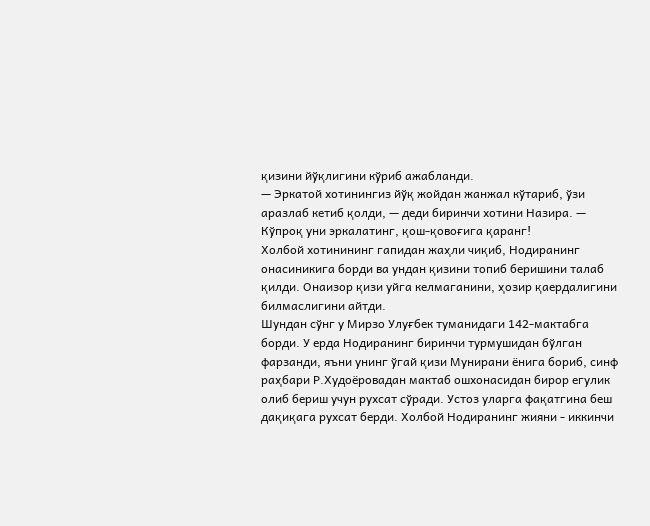қизини йўқлигини кўриб ажабланди.
— Эркатой хотинингиз йўқ жойдан жанжал кўтариб, ўзи аразлаб кетиб қолди, — деди биринчи хотини Назира. — Кўпроқ уни эркалатинг, қош-қовоғига қаранг!
Холбой хотинининг гапидан жаҳли чиқиб, Нодиранинг онасиникига борди ва ундан қизини топиб беришини талаб қилди. Онаизор қизи уйга келмаганини, ҳозир қаердалигини билмаслигини айтди.
Шундан сўнг у Мирзо Улуғбек туманидаги 142-мактабга борди. У ерда Нодиранинг биринчи турмушидан бўлган фарзанди, яъни унинг ўгай қизи Мунирани ёнига бориб, синф раҳбари Р.Худоёровадан мактаб ошхонасидан бирор егулик олиб бериш учун рухсат сўради. Устоз уларга фақатгина беш дақиқага рухсат берди. Холбой Нодиранинг жияни - иккинчи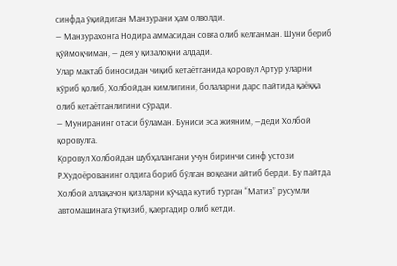синфда ўқийдиган Манзурани ҳам олволди.
— Манзурахонга Нодира аммасидан совға олиб келганман. Шуни бериб қўймоқчиман, — дея у қизалоқни алдади.
Улар мактаб биносидан чиқиб кетаётганида қоровул Артур уларни кўриб қолиб, Холбойдан кимлигини, болаларни дарс пайтида қаёққа олиб кетаётганлигини сўради.
— Муниранинг отаси бўламан. Буниси эса жияним, —деди Холбой қоровулга.
Қоровул Холбойдан шубҳалангани учун биринчи синф устози Р.Худоёрованинг олдига бориб бўлган воқеани айтиб берди. Бу пайтда Холбой аллақачон қизларни кўчада кутиб турган “Матиз” русумли автомашинага ўтқизиб, қаергадир олиб кетди.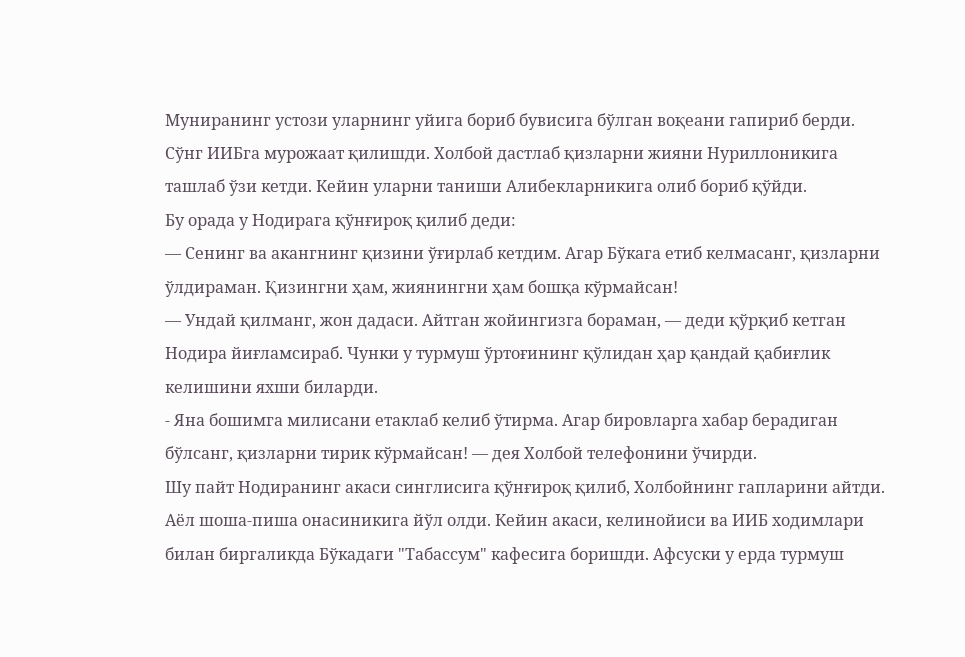Муниранинг устози уларнинг уйига бориб бувисига бўлган воқеани гапириб берди. Сўнг ИИБга мурожаат қилишди. Холбой дастлаб қизларни жияни Нуриллоникига ташлаб ўзи кетди. Кейин уларни таниши Алибекларникига олиб бориб қўйди.
Бу орада у Нодирага қўнғироқ қилиб деди:
— Сенинг ва акангнинг қизини ўғирлаб кетдим. Агар Бўкага етиб келмасанг, қизларни ўлдираман. Қизингни ҳам, жиянингни ҳам бошқа кўрмайсан!
— Ундай қилманг, жон дадаси. Айтган жойингизга бораман, — деди қўрқиб кетган Нодира йиғламсираб. Чунки у турмуш ўртоғининг қўлидан ҳар қандай қабиғлик келишини яхши биларди.
- Яна бошимга милисани етаклаб келиб ўтирма. Агар бировларга хабар берадиган бўлсанг, қизларни тирик кўрмайсан! — дея Холбой телефонини ўчирди.
Шу пайт Нодиранинг акаси синглисига қўнғироқ қилиб, Холбойнинг гапларини айтди. Аёл шоша-пиша онасиникига йўл олди. Кейин акаси, келинойиси ва ИИБ ходимлари билан биргаликда Бўкадаги "Табассум" кафесига боришди. Афсуски у ерда турмуш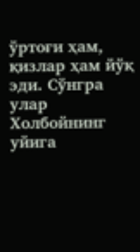ўртоғи ҳам, қизлар ҳам йўқ эди. Сўнгра улар Холбойнинг уйига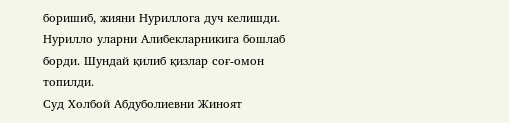боришиб, жияни Нуриллога дуч келишди. Нурилло уларни Алибекларникига бошлаб борди. Шундай қилиб қизлар соғ-омон топилди.
Суд Холбой Абдуболиевни Жиноят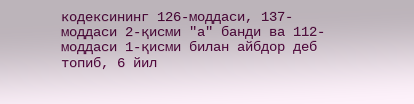кодексининг 126-моддаси, 137-моддаси 2-қисми "а" банди ва 112-моддаси 1-қисми билан айбдор деб топиб, 6 йил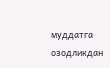муддатга озодликдан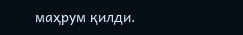маҳрум қилди.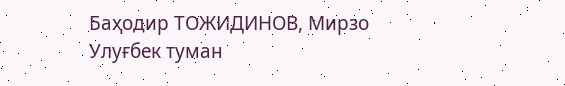Баҳодир ТОЖИДИНОВ, Мирзо Улуғбек туман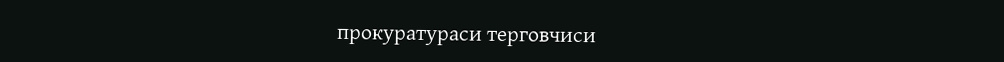прокуратураси терговчиси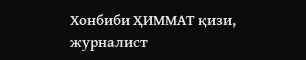Хонбиби ҲИММАТ қизи, журналист